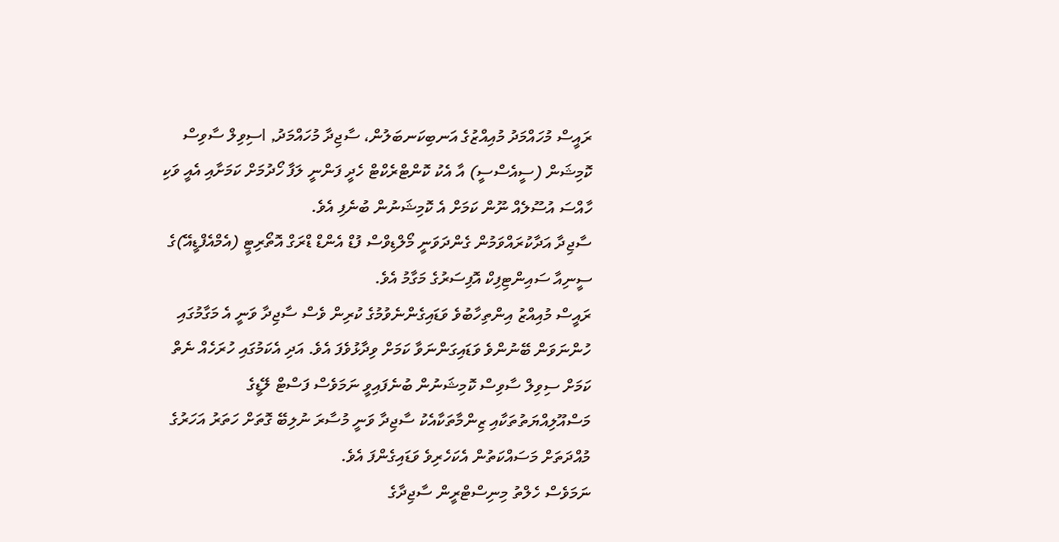ރައީސް މުހައްމަދު މުއިއްޒުގެ އަނބިކަނބަލުން، ސާޖިދާ މުހައްމަދު, lސިވިލް ސާވިސް ކޮމިޝަން (ސީއެސްސީ) އާ އެކު ކޮންޓްރެކްޓް ހެދީ ފަންނީ ލަފާ ހޯދުމަށް ކަމަށާއި އެއީ ވަކި ހާއްސަ އުސޫލެއް ނޫން ކަމަށް އެ ކޮމިޝަނުން ބުނެފި އެވެ.
ސާޖިދާ އަދާކުރައްވަމުން ގެންދަވަނީ މޯލްޑިވްސް ފުޑް އެންޑް ޑްރަގް އޮތޯރިޓީ (އެމްއެފްޑީއޭ)ގެ ސީނިއާ ސައިންޓިފިކް އޮފިސަރުގެ މަގާމު އެވެ.
ރައީސް މުއިއްޒު އިންތިހާބުވެ ވަޑައިގެންނެވުމުގެ ކުރިން ވެސް ސާޖިދާ ވަނީ އެ މަގާމުގައި ހުންނަވަން ބޭނުންވެ ވަޑައިގަންނަވާ ކަމަށް ވިދާޅުވެފަ އެވެ. އަދި އެކަމުގައި ހުރަހެއް ނެތް ކަމަށް ސިވިލް ސާވިސް ކޮމިޝަނުން ބުނެފައިވީ ނަމަވެސް ފަސްޓް ލޭޑީގެ މަސްއޫލިއްޔަތުތަކާއި ޒިންމާތަކާއެކު ސާޖިދާ ވަނީ މުސާރަ ނުލިބޭ ގޮތަށް ހަތަރު އަހަރުގެ މުއްދަތަށް މަސައްކަތުން އެކަހެރިވެ ވަޑައިގެންފަ އެވެ.
ނަމަވެސް ހެލްތު މިނިސްޓްރީން ސާޖިދާގެ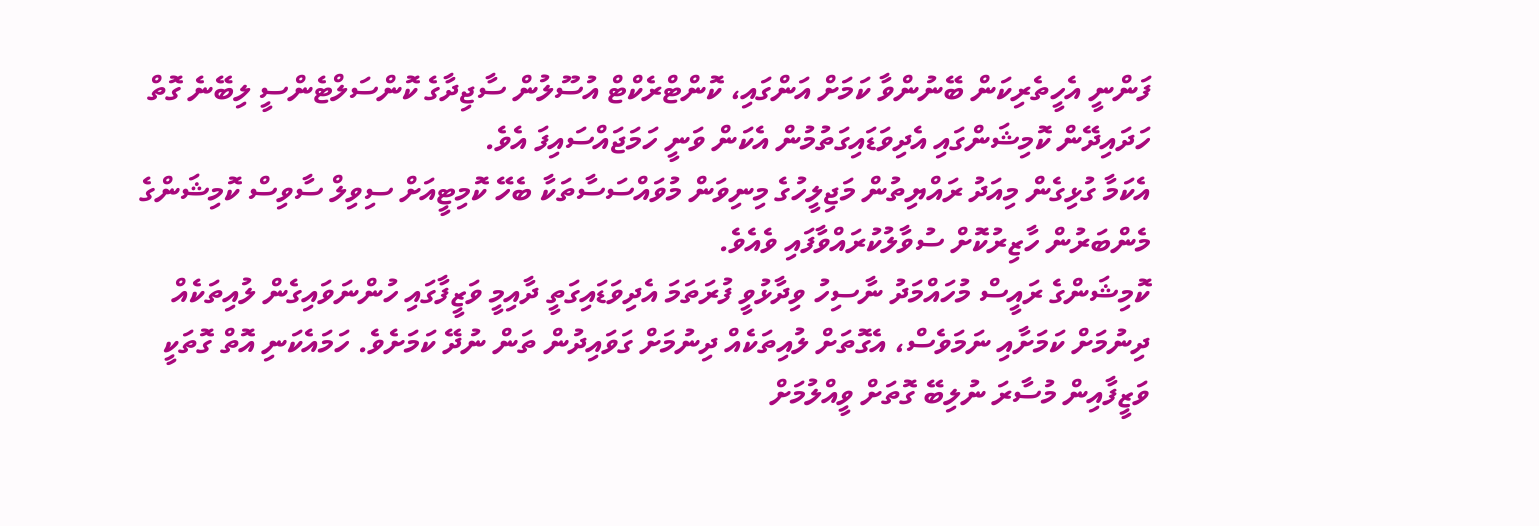ފަންނީ އެހީތެރިކަން ބޭނުންވާ ކަމަށް އަންގައި، ކޮންޓްރެކްޓް އުސޫލުން ސާޖިދާގެ ކޮންސަލްޓެންސީ ލިބޭނެ ގޮތް ހަދައިދޭން ކޮމިޝަންގައި އެދިވަޑައިގަތުމުން އެކަން ވަނީ ހަމަޖައްސައިފަ އެވެ.
އެކަމާ ގުޅިގެން މިއަދު ރައްޔިތުން މަޖިލީހުގެ މިނިވަން މުވައްސަސާތަކާ ބެހޭ ކޮމިޓީއަށް ސިވިލް ސާވިސް ކޮމިޝަންގެ މެންބަރުން ހާޒިރުކޮށް ސުވާލުކުރައްވާފައި ވެއެވެ.
ކޮމިޝަންގެ ރައީސް މުހައްމަދު ނާސިހު ވިދާޅުވީ ފުރަތަމަ އެދިވަޑައިގަތީ ދާއިމީ ވަޒީފާގައި ހުންނަވައިގެން ލުއިތަކެއް ދިނުމަށް ކަމަށާއި ނަމަވެސް، އެގޮތަށް ލުއިތަކެއް ދިނުމަށް ގަވައިދުން ތަން ނުދޭ ކަމަށެވެ. ހަމައެކަނި އޮތް ގޮތަކީ ވަޒީފާއިން މުސާރަ ނުލިބޭ ގޮތަށް ވީއްލުމަށް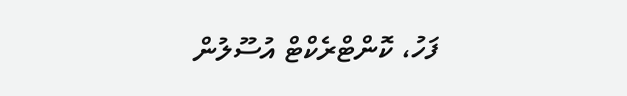ފަހު، ކޮންޓްރެކްޓް އުސޫލުން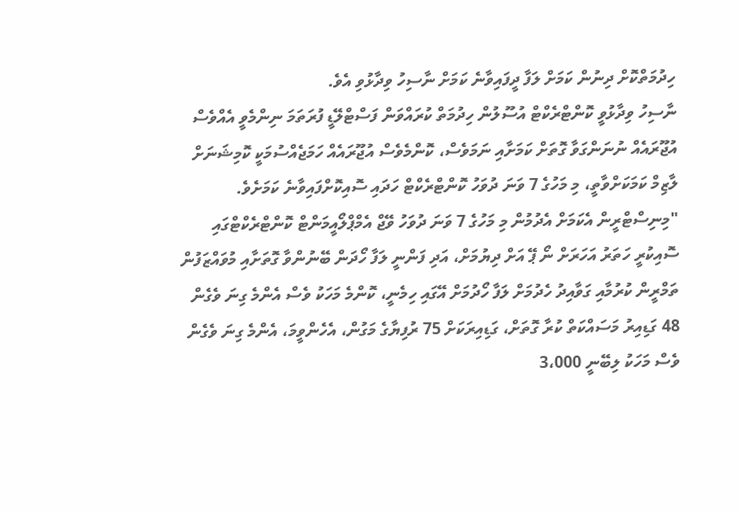ހިދުމަތްކޮށް ދިނުން ކަމަށް ލަފާ ދީފައިވާނެ ކަމަށް ނާސިހު ވިދާޅުވި އެވެ.
ނާސިހު ވިދާޅުވީ ކޮންޓްރެކްޓް އުސޫލުން ހިދުމަތް ކުރައްވަން ފަސްޓްލޭޑީ ފުރަތަމަ ނިންމެވީ އެއްވެސް އުޖޫރައެއް ނުނަންގަވާ ގޮތަށް ކަމަށާއި ނަމަވެސް، ކޮންމެވެސް އުޖޫރައެއް ހަމަޖެއްސުމަކީ ކޮމިޝަނަށް ލާޒިމް ކަމަކަށްވާތީ، މި މަހުގެ 7 ވަނަ ދުވަހު ކޮންޓްރެކްޓް ހަދައި ސޮއިކޮށްފައިވާނެ ކަމަށެވެ.
"މިނިސްޓްރީން އެކަމަށް އެދުމުން މި މަހުގެ 7 ވަނަ ދުވަހު ވޭޖް އެމްޕްލޯއީމަންޓް ކޮންޓްރެކްޓްގައި ސޮއިކުރީ ހަތަރު އަހަރަށް ނޯ ޕޭ އަށް ދިޔުމަށް، އަދި ފަންނީ ލަފާ ހޯދަން ބޭނުންވާ ގޮތަށާއި މުވައްޒަފުން ތަމްރީން ކުރުމާއި ގަވާއިދު ހެދުމަށް ލަފާ ހޯދުމަށް އޭގައި ހިމެނީ، ކޮންމެ މަހަކު ވެސް އެންމެ ގިނަ ވެގެން 48 ގަޑިއިރު މަސައްކަތް ކުރާ ގޮތަށް، ގަޑިއިރަކަށް 75 ރުފިޔާގެ މަގުން، އެހެންވީމަ، އެންމެ ގިނަ ވެގެން ވެސް މަހަކު ލިބޭނީ 3،000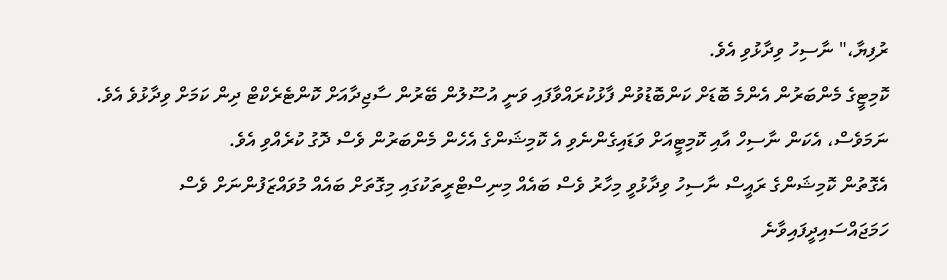ރުފިޔާ،" ނާސިހު ވިދާޅުވި އެވެ.
ކޮމިޓީގެ މެންބަރުން އެންމެ ބޮޑަށް ކަންބޮޑުވުން ފާޅުކުރައްވާފައި ވަނީ އުސޫލުން ބޭރުން ސާޖިދާއަށް ކޮންޓެރެކްޓް ދިން ކަމަށް ވިދާޅުވެ އެވެ. ނަމަވެސް، އެކަން ނާސިހް އާއި ކޮމިޓީއަށް ވަޑައިގެންނެވި އެ ކޮމިޝަންގެ އެހެން މެންބަރުން ވެސް ދޮގު ކުރެއްވި އެވެ.
އެގޮތުން ކޮމިޝަންގެ ރައީސް ނާސިހު ވިދާޅުވީ މިހާރު ވެސް ބައެއް މިނިސްޓްރީތަކުގައި މިގޮތަށް ބައެއް މުވައްޒަފުންނަށް ވެސް ހަމަޖައްސައިދީފައިވާނެ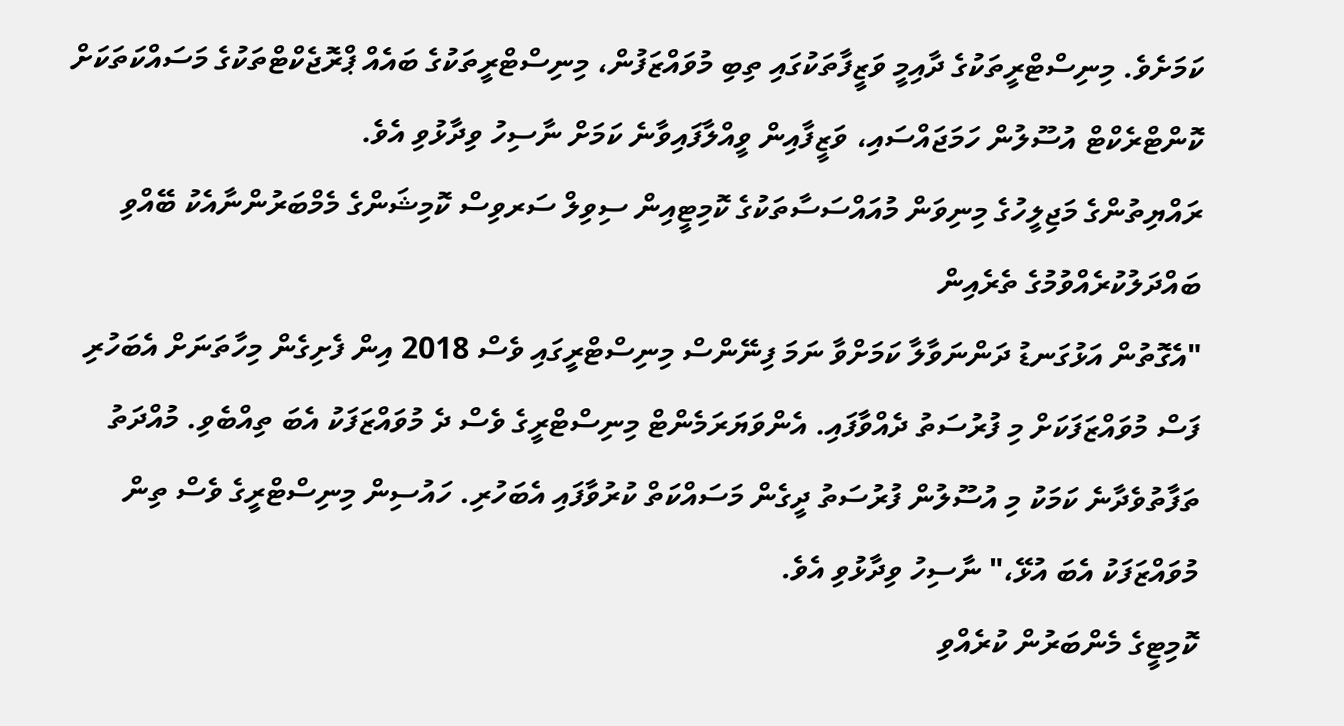ކަމަށެވެ. މިނިސްޓްރީތަކުގެ ދާއިމީ ވަޒީފާތަކުގައި ތިބި މުވައްޒަފުން، މިނިސްޓްރީތަކުގެ ބައެއް ޕްރޮޖެކްޓްތަކުގެ މަސައްކަތަކަށް ކޮންޓްރެކްޓް އުސޫލުން ހަމަޖައްސައި، ވަޒީފާއިން ވީއްލާފައިވާނެ ކަމަށް ނާސިހު ވިދާޅުވި އެވެ.
ރައްޔިތުންގެ މަޖިލީހުގެ މިނިވަން މުއައްސަސާތަކުގެ ކޮމިޓީއިން ސިވިލް ސަރވިސް ކޮމިޝަންގެ މެމްބަރުންނާއެކު ބޭއްވި ބައްދަލުކުރެއްވުމުގެ ތެރެއިން
"އެގޮތުން އަޅުގަނޑު ދަންނަވާލާ ކަމަށްވާ ނަމަ ފިނޭންސް މިނިސްޓްރީގައި ވެސް 2018 އިން ފެށިގެން މިހާތަނަށް އެބަހުރި ފަސް މުވައްޒަފަކަށް މި ފުރުސަތު ދެއްވާފައި. އެންވަޔަރަމެންޓް މިނިސްޓްރީގެ ވެސް ދެ މުވައްޒަފަކު އެބަ ތިއްބެވި. މުއްދަތު ތަފާތުވެދާނެ ކަމަކު މި އުސޫލުން ފުރުސަތު ދީގެން މަސައްކަތް ކުރުވާފައި އެބަހުރި. ހައުސިން މިނިސްޓްރީގެ ވެސް ތިން މުވައްޒަފަކު އެބަ އުޅޭ،" ނާސިހު ވިދާޅުވި އެވެ.
ކޮމިޓީގެ މެންބަރުން ކުރެއްވި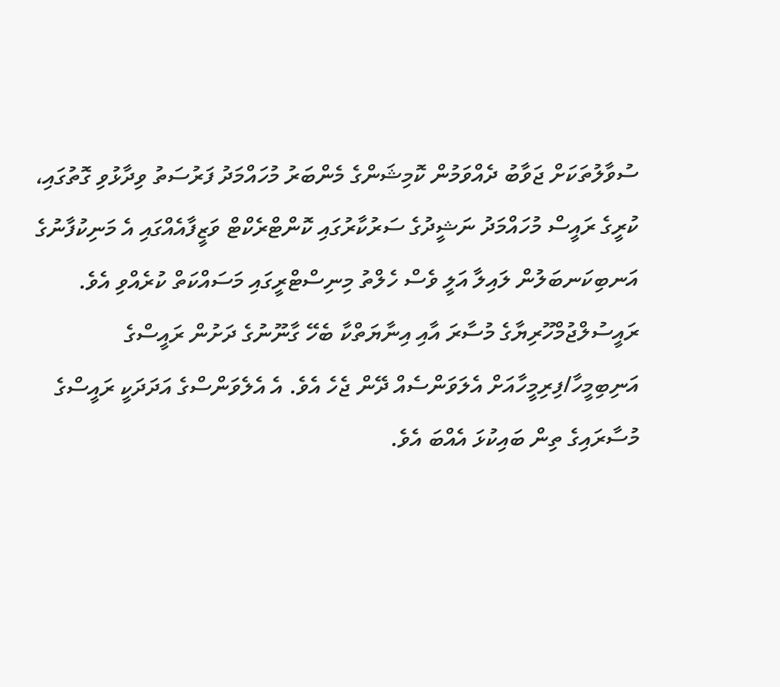ސުވާލުތަކަށް ޖަވާބު ދެއްވަމުން ކޮމިޝަންގެ މެންބަރު މުހައްމަދު ފަރުސަތު ވިދާޅުވި ގޮތުގައި، ކުރީގެ ރައީސް މުހައްމަދު ނަޝީދުގެ ސަރުކާރުގައި ކޮންޓްރެކްޓް ވަޒީފާއެއްގައި އެ މަނިކުފާނުގެ އަނބިކަނބަލުން ލައިލާ އަލީ ވެސް ހެލްތު މިނިސްޓްރީގައި މަސައްކަތް ކުރެއްވި އެވެ.
ރައީސުލްޖުމްހޫރިޔާގެ މުސާރަ އާއި އިނާޔަތްކާ ބެހޭ ގާނޫނުގެ ދަށުން ރައީސްގެ އަނިބިމީހާ/ފިރިމީހާއަށް އެލަވަންސެއް ދޭން ޖެހެ އެވެ. އެ އެލެވަންސްގެ އަދަދަކީ ރައީސްގެ މުސާރައިގެ ތިން ބައިކުޅަ އެއްބަ އެވެ.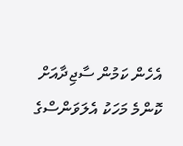އެހެން ކަމުން ސާޖިދާއަށް ކޮންމެ މަހަކު އެލަވަންސްގެ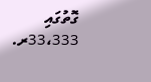ގޮތުގައި 33،333ރ.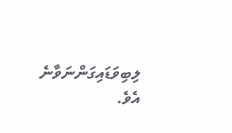ލިބިވަޑައިގަންނަވާނެ އެވެ.